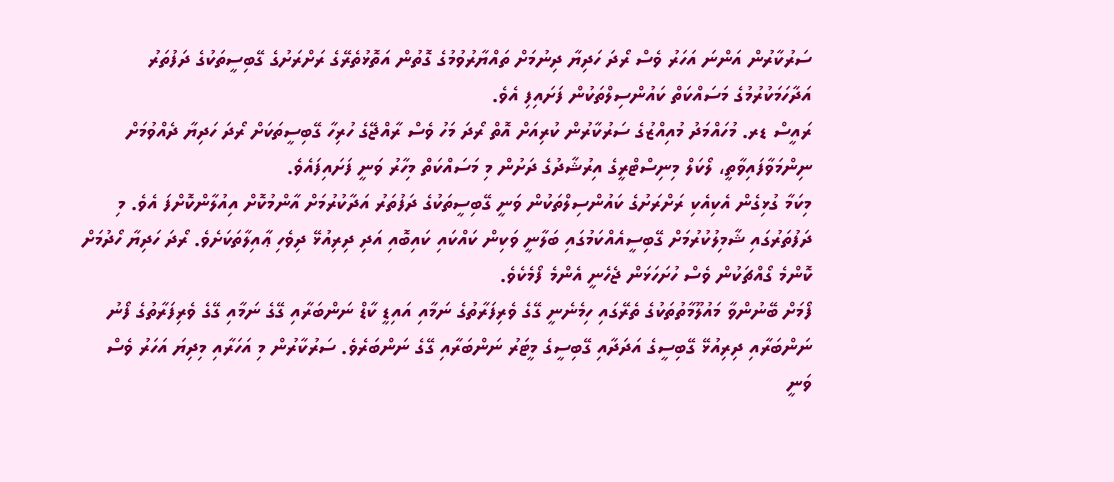ސަރުކާރުން އަންނަ އަހަރު ވެސް ރޯދަ ހަދިޔާ ދިނުމަށް ތައްޔާރުވުމުގެ ގޮތުން އަތޮޅުތެރޭގެ ރަށްރަށުގެ ގޭބިސީތަކުގެ ދަފުތަރު އަދާހަމަކުރުމުގެ މަސައްކަތް ކައުންސިލްތަކުން ފަށައިފި އެވެ.
ރައީސް ޑރ. މުހައްމަދު މުއިއްޒުގެ ސަރުކާރުން ކުރިއަށް އޮތް ރޯދަ މަހު ވެސް ރާއްޖޭގެ ހުރިހާ ގޭބިސީތަކަށް ރޯދަ ހަދިޔާ ދެއްވުމަށް ނިންމަވާފައިވާތީ، ލޯކަލް މިނިސްޓްރީގެ އިރުޝާދުގެ ދަށުން މި މަސައްކަތް މިހާރު ވަނީ ފަށައިފައެވެ.
މިކަމާ ގުޅިގެން އެކިއެކި ރަށްރަށުގެ ކައުންސިލްތަކުން ވަނީ ގޭބިސީތަކުގެ ދަފުތަރު އަދާކުރުމަށް އާންމުކޮށް އިއުލާންކޮށްފަ އެވެ. މި ދަފުތަރުގައި ޝާމިލުކުރުމަށް ގޭބިސީއެއްކަމުގައި ބަލާނީ ވަކިން ކައްކައި ކައިބޮއި އަދި ދިރިއުޅޭ ދިވެހި ޢާއިލާތަކަށެވެ. ރޯދަ ހަދިޔާ ހޯދުމަށް ކޮންމެ ގޯއްޗަކުން ވެސް ހުށަހަޅަން ޖެހެނީ އެންމެ ފޯމެކެވެ.
ފޯމަށް ބޭނުންވާ މައުލޫމާތުތަކުގެ ތެރޭގައި ހިމެނެނީ ގޭގެ ވެރިފަރާތުގެ ނަމާއި އައިޑީ ކާޑް ނަންބަރާއި ގޭގެ ނަމާއި ގޭގެ ވެރިފަރާތުގެ ފޯނު ނަންބަރާއި ދިރިއުޅޭ ގޭބިސީގެ އަދަދާއި ގޭބިސީގެ މީޓަރު ނަންބަރާއި ގޭގެ ނަންބަރެވެ. ސަރުކާރުން މި އަހަރާއި މިދިޔަ އަހަރު ވެސް ވަނީ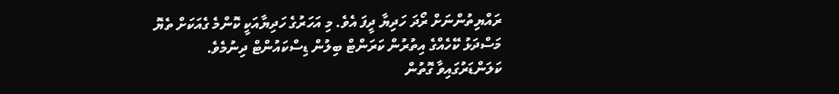ރައްޔިތުންނަށް ރޯދަ ހަދިޔާ ދީފަ އެވެ. މި އަހަރުގެ ހަދިޔާއަކީ ކޮންމެ ގެއަކަށް ތެޔޮ މަސްދަޅު ކޭހެއްގެ އިތުރުން ކަރަންޓް ބިލުން ޑިސްކައުންޓް ދިނުމެވެ.
ކަލަންޑަރުގައިވާ ގޮތުން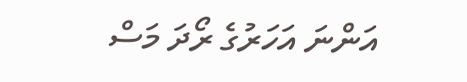އަންނަ އަހަރުގެ ރޯދަ މަސް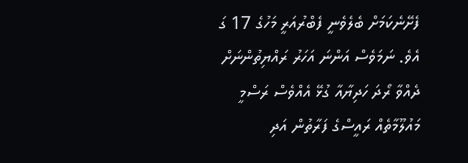ފެށޭނެކަމަށް ބެލެވެނީ ފެބްރުއަރީ މަހުގެ 17 ގަ އެވެ. ނަމަވެސް އަންނަ އަހަރު ރައްޔިތުންނަށް ދެއްވާ ރޯދަ ހަދިޔާއާ ގުޅޭ އެއްވެސް ރަސްމީ މައުލޫމާތެއް ރައީސްގެ ފަރާތުން އަދި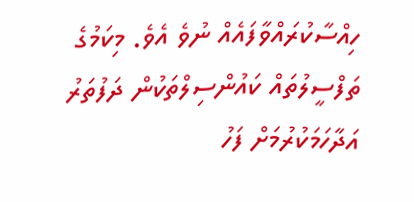ހިއްސާކުރައްވާފައެއް ނުވެ އެވެ. މިކަމުގެ ތަފްސީލުތައް ކައުންސިލްތަކުން ދަފުތަރު އަދާހަމަކުރުމަށް ފަހު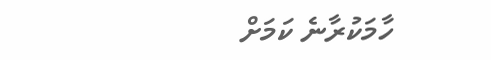ހާމަކުރާނެ ކަމަށް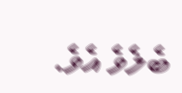ބެލެވެ އެވެ.